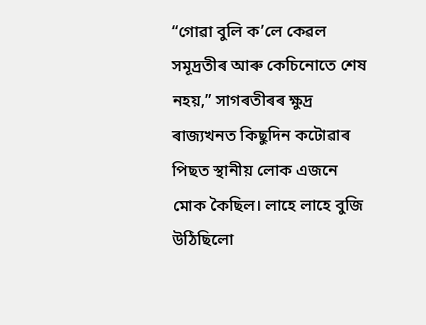“গোৱা বুলি ক’লে কেৱল সমূদ্ৰতীৰ আৰু কেচিনোতে শেষ নহয়,” সাগৰতীৰৰ ক্ষুদ্ৰ ৰাজ্যখনত কিছুদিন কটোৱাৰ পিছত স্থানীয় লোক এজনে মোক কৈছিল। লাহে লাহে বুজি উঠিছিলো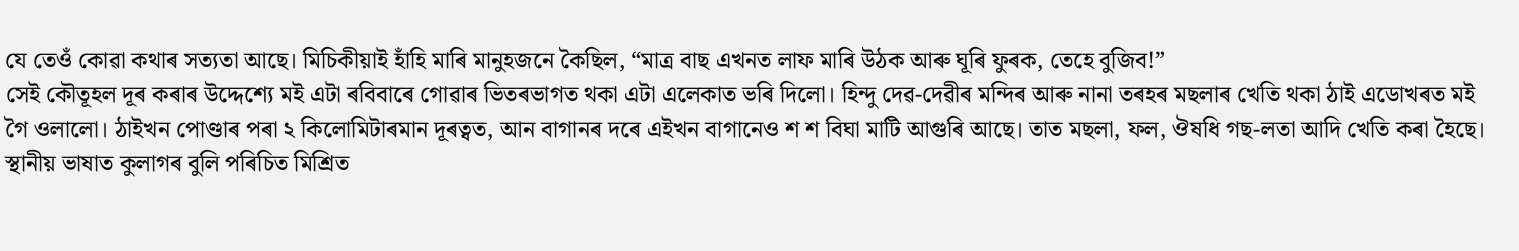যে তেওঁ কোৱা কথাৰ সত্যতা আছে। মিচিকীয়াই হাঁহি মাৰি মানুহজনে কৈছিল, “মাত্ৰ বাছ এখনত লাফ মাৰি উঠক আৰু ঘূৰি ফুৰক, তেহে বুজিব!”
সেই কৌতূহল দূৰ কৰাৰ উদ্দেশ্যে মই এটা ৰবিবাৰে গোৱাৰ ভিতৰভাগত থকা এটা এলেকাত ভৰি দিলো। হিন্দু দেৱ-দেৱীৰ মন্দিৰ আৰু নানা তৰহৰ মছলাৰ খেতি থকা ঠাই এডোখৰত মই গৈ ওলালো। ঠাইখন পোণ্ডাৰ পৰা ২ কিলোমিটাৰমান দূৰত্বত, আন বাগানৰ দৰে এইখন বাগানেও শ শ বিঘা মাটি আগুৰি আছে। তাত মছলা, ফল, ঔষধি গছ-লতা আদি খেতি কৰা হৈছে। স্থানীয় ভাষাত কুলাগৰ বুলি পৰিচিত মিশ্ৰিত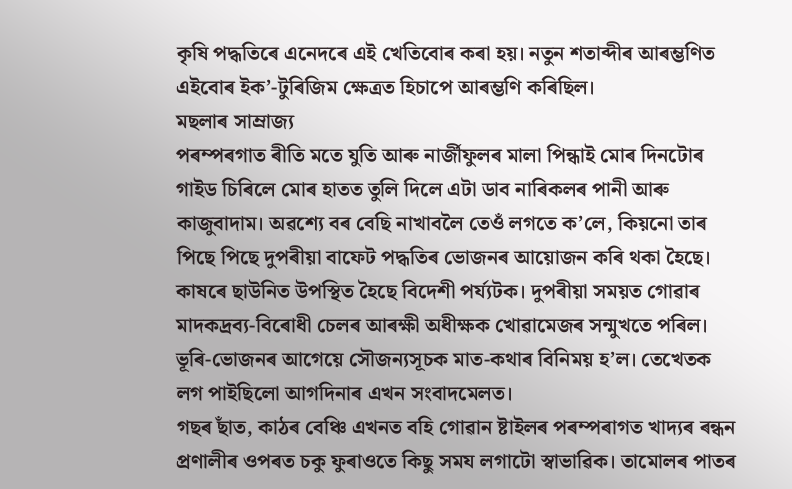কৃষি পদ্ধতিৰে এনেদৰে এই খেতিবোৰ কৰা হয়। নতুন শতাব্দীৰ আৰম্ভণিত এইবোৰ ইক’-টুৰিজিম ক্ষেত্রত হিচাপে আৰম্ভণি কৰিছিল।
মছলাৰ সাম্ৰাজ্য
পৰম্পৰগাত ৰীতি মতে যুতি আৰু নাৰ্জীফুলৰ মালা পিন্ধাই মোৰ দিনটোৰ গাইড চিৰিলে মোৰ হাতত তুলি দিলে এটা ডাব নাৰিকলৰ পানী আৰু কাজুবাদাম। অৱশ্যে বৰ বেছি নাখাবলৈ তেওঁ লগতে ক’লে, কিয়নো তাৰ পিছে পিছে দুপৰীয়া বাফেট পদ্ধতিৰ ভোজনৰ আয়োজন কৰি থকা হৈছে। কাষৰে ছাউনিত উপস্থিত হৈছে বিদেশী পৰ্য্যটক। দুপৰীয়া সময়ত গোৱাৰ মাদকদ্ৰব্য-বিৰোধী চেলৰ আৰক্ষী অধীক্ষক খোৱামেজৰ সন্মুখতে পৰিল। ভূৰি-ভোজনৰ আগেয়ে সৌজন্যসূচক মাত-কথাৰ বিনিময় হ’ল। তেখেতক লগ পাইছিলো আগদিনাৰ এখন সংবাদমেলত।
গছৰ ছাঁত, কাঠৰ বেঞ্চি এখনত বহি গোৱান ষ্টাইলৰ পৰম্পৰাগত খাদ্যৰ ৰন্ধন প্ৰণালীৰ ওপৰত চকু ফুৰাওতে কিছু সময লগাটো স্বাভাৱিক। তামোলৰ পাতৰ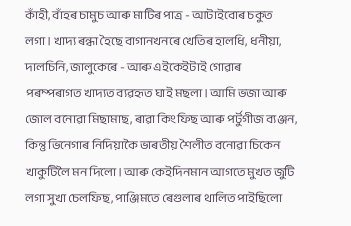কাঁহী, বাঁহৰ চামুচ আৰু মাটিৰ পাত্ৰ - আটাইবোৰ চকুত লগা। খাদ্য ৰন্ধা হৈছে বাগানখনৰে খেতিৰ হালধি, ধনীয়া, দালচিনি, জালুকেৰে - আৰু এইকেইটাই গোৱাৰ পৰম্পৰাগত খাদ্যত ব্যৱহৃত ঘাই মছলা। আমি ভজা আৰু জোল বনোৱা মিছামাছ, ৰাৱা কিংফিছ আৰু পৰ্টুগীজ ব্যঞ্জন, কিন্তু ভিনেগাৰ নিদিয়াকৈ ভাৰতীয় শৈলীত বনোৱা চিকেন খাকুটিলৈ মন দিলো। আৰু কেইদিনমান আগতে মুখত জুটি লগা সুখা চেলফিছ, পাঞ্জিমতে ৰেগুলাৰ থালিত পাইছিলো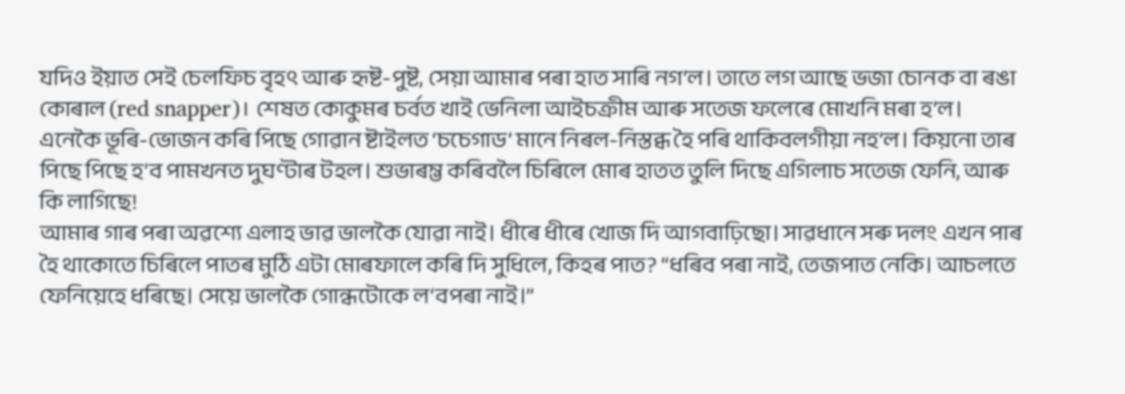যদিও ইয়াত সেই চেলফিচ বৃহৎ আৰু হৃষ্ট-পুষ্ট, সেয়া আমাৰ পৰা হাত সাৰি নগ’ল। তাতে লগ আছে ভজা চোনক বা ৰঙা কোৰাল (red snapper)। শেষত কোকুমৰ চৰ্বত খাই ভেনিলা আইচক্ৰীম আৰু সতেজ ফলেৰে মোখনি মৰা হ’ল।
এনেকৈ ভূৰি-ভোজন কৰি পিছে গোৱান ষ্টাইলত ‘চচেগাড’ মানে নিৰল-নিস্তব্ধ হৈ পৰি থাকিবলগীয়া নহ’ল। কিয়নো তাৰ পিছে পিছে হ’ব পামখনত দুঘণ্টাৰ টহল। শুভাৰম্ভ কৰিবলৈ চিৰিলে মোৰ হাতত তুলি দিছে এগিলাচ সতেজ ফেনি, আৰু কি লাগিছে!
আমাৰ গাৰ পৰা অৱশ্যে এলাহ ভাৱ ভালকৈ যোৱা নাই। ধীৰে ধীৰে খোজ দি আগবাঢ়িছো। সাৱধানে সৰু দলং এখন পাৰ হৈ থাকোতে চিৰিলে পাতৰ মুঠি এটা মোৰফালে কৰি দি সুধিলে, কিহৰ পাত? “ধৰিব পৰা নাই, তেজপাত নেকি। আচলতে ফেনিয়েহে ধৰিছে। সেয়ে ভালকৈ গোন্ধটোকে ল’বপৰা নাই।”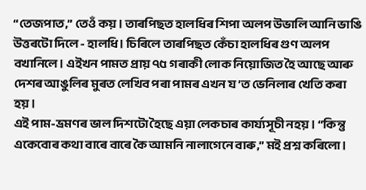“তেজপাত,” তেওঁ কয়। তাৰপিছত হালধিৰ শিপা অলপ উভালি আনি ভাঙি উত্তৰটো দিলে - হালধি। চিৰিলে তাৰপিছত কেঁচা হালধিৰ গুণ অলপ বখানিলে। এইখন পামত প্ৰায় ৭৫ গৰাকী লোক নিয়োজিত হৈ আছে আৰু দেশৰ আঙুলিৰ মুৰত লেখিব পৰা পামৰ এখন য’ত ভেনিলাৰ খেতি কৰা হয়।
এই পাম-ভ্ৰমণৰ ভাল দিশটো হৈছে এয়া লেকচাৰ কাৰ্য্যসূচী নহয়। “কিন্তু একেবোৰ কথা বাৰে বাৰে কৈ আমনি নালাগেনে বাৰু,” মই প্ৰশ্ন কৰিলো।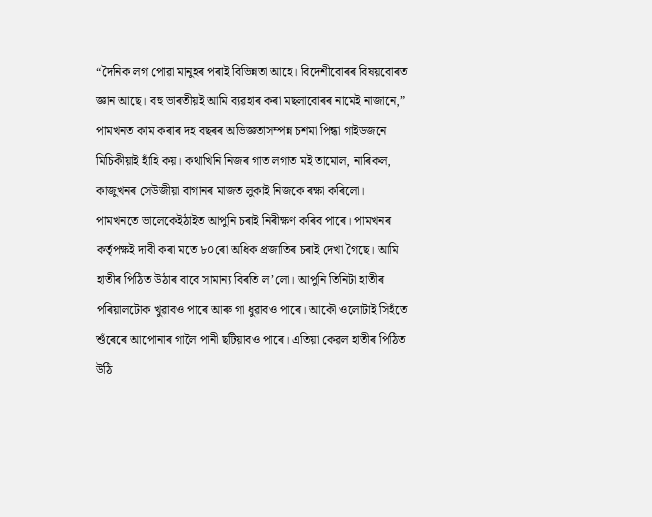“দৈনিক লগ পোৱা মানুহৰ পৰাই বিভিন্নতা আহে। বিদেশীবোৰৰ বিষয়বোৰত জ্ঞান আছে। বহু ভাৰতীয়ই আমি ব্যৱহাৰ কৰা মছলাবোৰৰ নামেই নাজানে,” পামখনত কাম কৰাৰ দহ বছৰৰ অভিজ্ঞতাসম্পন্ন চশমা পিন্ধা গাইডজনে মিচিকীয়াই হাঁহি কয়। কথাখিনি নিজৰ গাত লগাত মই তামোল, নাৰিকল, কাজুখনৰ সেউজীয়া বাগানৰ মাজত লুকাই নিজকে ৰক্ষা কৰিলো।
পামখনতে ভালেকেইঠাইত আপুনি চৰাই নিৰীক্ষণ কৰিব পাৰে। পামখনৰ কৰ্তৃপক্ষই দাবী কৰা মতে ৮০ৰো অধিক প্ৰজাতিৰ চৰাই দেখা গৈছে। আমি হাতীৰ পিঠিত উঠাৰ বাবে সামান্য বিৰতি ল’লো। আপুনি তিনিটা হাতীৰ পৰিয়ালটোক খুৱাবও পাৰে আৰু গা ধুৱাবও পাৰে। আকৌ ওলোটাই সিহঁতে শুঁৰেৰে আপোনাৰ গালৈ পানী ছটিয়াবও পাৰে। এতিয়া কেৱল হাতীৰ পিঠিত উঠি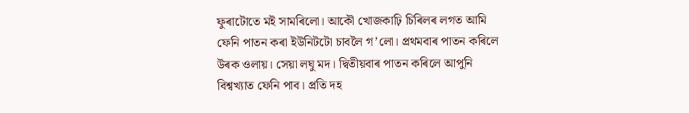ফুৰাটোতে মই সামৰিলো। আকৌ খোজকাঢ়ি চিৰিলৰ লগত আমি ফেনি পাতন কৰা ইউনিটটো চাবলৈ গ’লো। প্ৰথমবাৰ পাতন কৰিলে উৰক ওলায়। সেয়া লঘু মদ। দ্বিতীয়বাৰ পাতন কৰিলে আপুনি বিশ্বখ্যাত ফেনি পাব। প্ৰতি দহ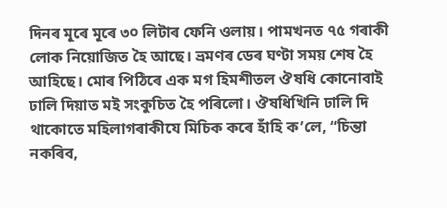দিনৰ মূৰে মূৰে ৩০ লিটাৰ ফেনি ওলায়। পামখনত ৭৫ গৰাকী লোক নিয়োজিত হৈ আছে। ভ্ৰমণৰ ডেৰ ঘণ্টা সময় শেষ হৈ আহিছে। মোৰ পিঠিৰে এক মগ হিমশীতল ঔষধি কোনোবাই ঢালি দিয়াত মই সংকুচিত হৈ পৰিলো। ঔষধিখিনি ঢালি দি থাকোতে মহিলাগৰাকীযে মিচিক কৰে হাঁহি ক’লে, “চিন্তা নকৰিব,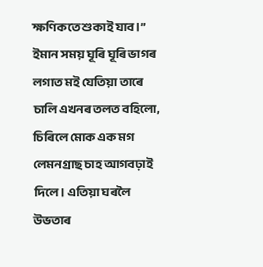ক্ষণিকতে শুকাই যাব।”
ইমান সময় ঘূৰি ঘূৰি ভাগৰ লগাত মই যেতিয়া তাৰে চালি এখনৰ তলত বহিলো, চিৰিলে মোক এক মগ লেমনগ্ৰাছ চাহ আগবঢ়াই দিলে। এতিয়া ঘৰলৈ উভতাৰ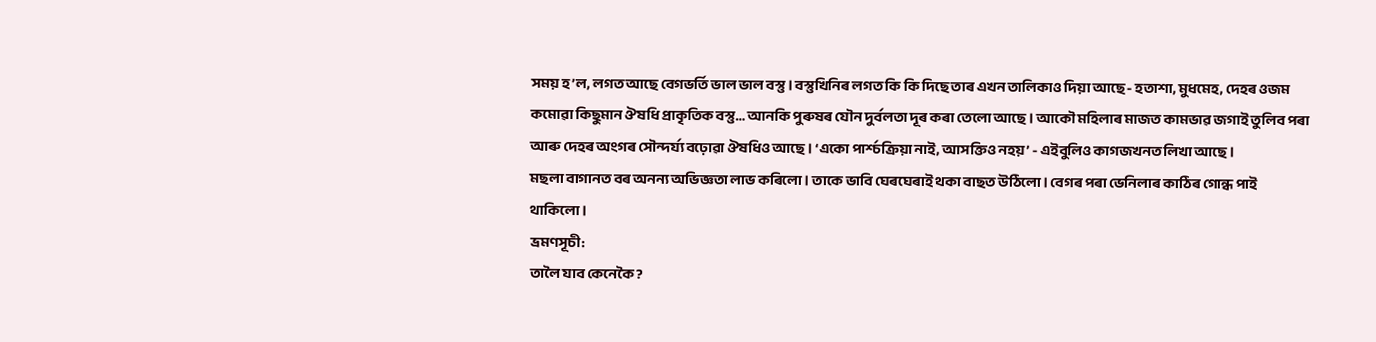সময় হ’ল, লগত আছে বেগভৰ্তি ভাল ভাল বস্তু। বস্তুখিনিৰ লগত কি কি দিছে তাৰ এখন তালিকাও দিয়া আছে - হতাশা, মুধমেহ, দেহৰ ওজম কমোৱা কিছুমান ঔষধি প্ৰাকৃতিক বস্তু… আনকি পুৰুষৰ যৌন দুৰ্বলতা দূৰ কৰা তেলো আছে। আকৌ মহিলাৰ মাজত কামভাৱ জগাই তুলিব পৰা আৰু দেহৰ অংগৰ সৌন্দৰ্য্য বঢ়োৱা ঔষধিও আছে। ‘একো পাৰ্শ্চক্ৰিয়া নাই, আসক্তিও নহয়’ - এইবুলিও কাগজখনত লিখা আছে।
মছলা বাগানত বৰ অনন্য অভিজ্ঞতা লাভ কৰিলো। তাকে ভাবি ঘেৰঘেৰাই থকা বাছত উঠিলো। বেগৰ পৰা ভেনিলাৰ কাঠিৰ গোন্ধ পাই থাকিলো।
ভ্ৰমণসূচী:
তালৈ যাব কেনেকৈ?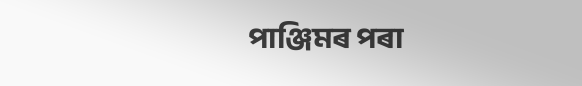পাঞ্জিমৰ পৰা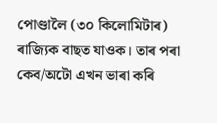পোণ্ডালৈ (৩০ কিলোমিটাৰ) ৰাজ্যিক বাছত যাওক। তাৰ পৰা কেব/অটো এখন ভাৰা কৰি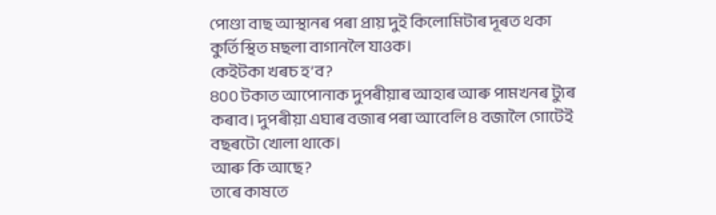পোণ্ডা বাছ আস্থানৰ পৰা প্ৰায় দুই কিলোমিটাৰ দূৰত থকা কুৰ্তিস্থিত মছলা বাগানলৈ যাওক।
কেইটকা খৰচ হ’ব?
৪০০ টকাত আপোনাক দুপৰীয়াৰ আহাৰ আৰু পামখনৰ ট্যুৰ কৰাব। দুপৰীয়া এঘাৰ বজাৰ পৰা আবেলি ৪ বজালৈ গোটেই বছৰটো খোলা থাকে।
আৰু কি আছে?
তাৰে কাষতে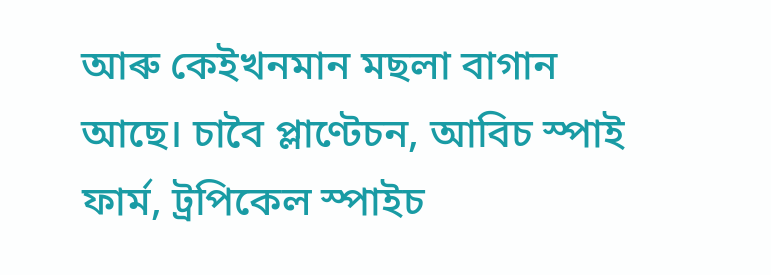আৰু কেইখনমান মছলা বাগান আছে। চাবৈ প্লাণ্টেচন, আবিচ স্পাই ফাৰ্ম, ট্ৰপিকেল স্পাইচ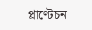প্লাণ্টেচন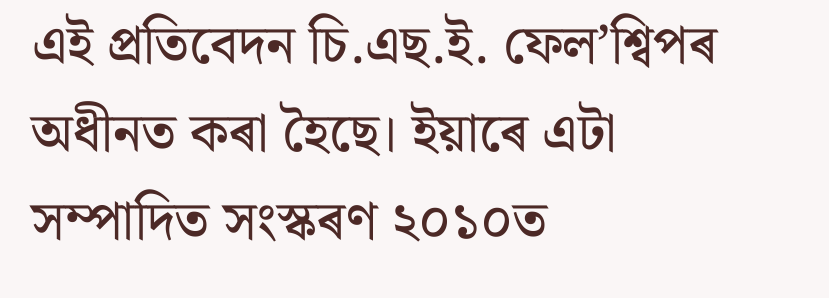এই প্ৰতিবেদন চি.এছ.ই. ফেল’শ্বিপৰ অধীনত কৰা হৈছে। ইয়াৰে এটা সম্পাদিত সংস্কৰণ ২০১০ত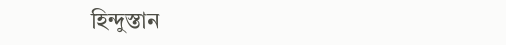হিন্দুস্তান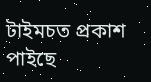টাইমচত প্ৰকাশ পাইছে